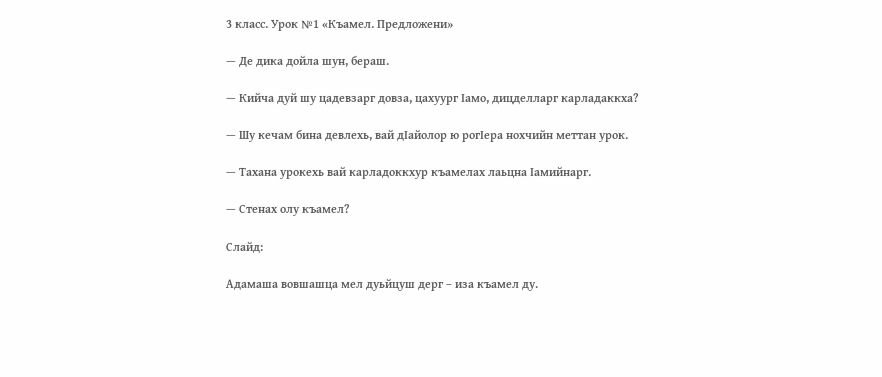3 класс. Урок №1 «Къамел. Предложени»

— Де дика дойла шун, бераш.

— Кийча дуй шу цадевзарг довза, цахуург Iамо, дицделларг карладаккха?

— Шу кечам бина девлехь, вай дIайолор ю рогIера нохчийн меттан урок.

— Тахана урокехь вай карладоккхур къамелах лаьцна Iамийнарг.

— Стенах олу къамел?

Слайд:

Адамаша вовшашца мел дуьйцуш дерг – иза къамел ду.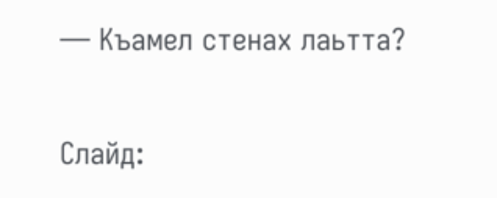— Къамел стенах лаьтта?

Слайд: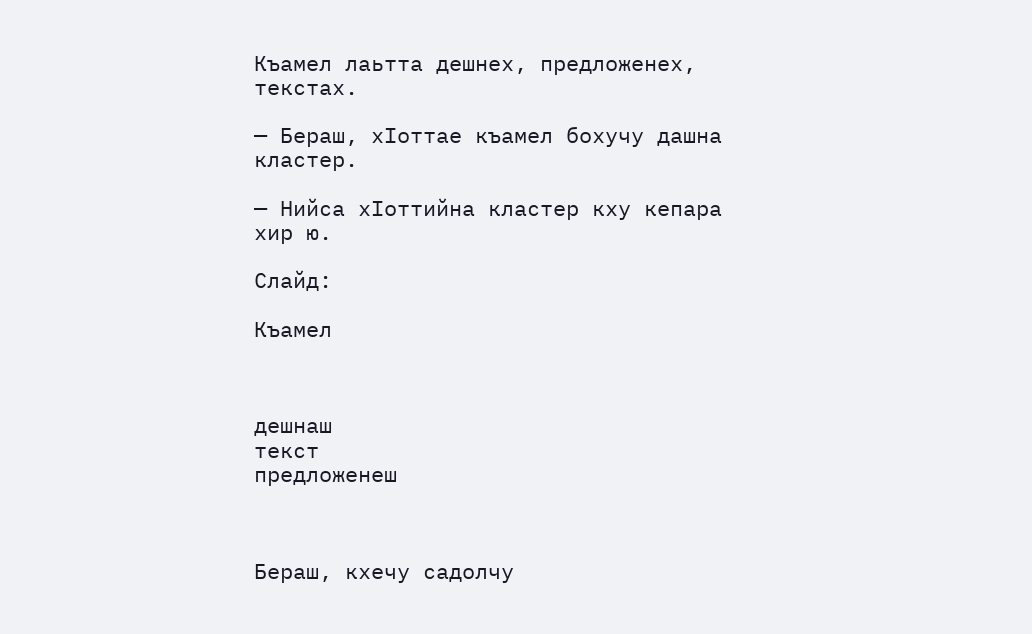Къамел лаьтта дешнех, предложенех, текстах.

— Бераш, хIоттае къамел бохучу дашна кластер.

— Нийса хIоттийна кластер кху кепара хир ю.

Слайд:

Къамел



дешнаш
текст
предложенеш



Бераш, кхечу садолчу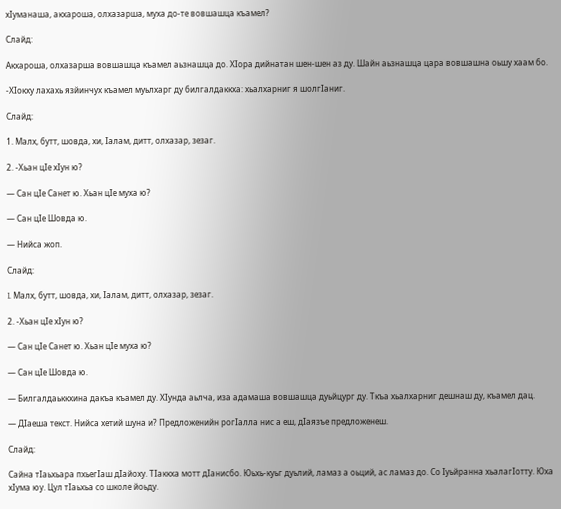хIуманаша, акхароша, олхазарша, муха до-те вовшашца къамел?

Слайд:

Акхароша, олхазарша вовшашца къамел аьзнашца до. ХIора дийнатан шен-шен аз ду. Шайн аьзнашца цара вовшашна оьшу хаам бо.

-ХIокху лахахь язйинчух къамел муьлхарг ду билгалдаккха: хьалхарниг я шолгIаниг.

Слайд:

1. Малх, бутт, шовда, хи, Iалам, дитт, олхазар, зезаг.

2. -Хьан цIе хIун ю?

— Сан цIе Санет ю. Хьан цIе муха ю?

— Сан цIе Шовда ю.

— Нийса жоп.

Слайд:

I. Малх, бутт, шовда, хи, Iалам, дитт, олхазар, зезаг.

2. -Хьан цIе хIун ю?

— Сан цIе Санет ю. Хьан цIе муха ю?

— Сан цIе Шовда ю.

— Билгалдаьккхина дакъа къамел ду. ХIунда аьлча, иза адамаша вовшашца дуьйцург ду. Ткъа хьалхарниг дешнаш ду, къамел дац.

— ДIаеша текст. Нийса хетий шуна и? Предложенийн рогIалла нис а еш, дIаязъе предложенеш.

Слайд:

Сайна тIаьхьара пхьегIаш дIайоху. ТIаккха мотт дIанисбо. Юьхь-куьг дуьлий, ламаз а оьций, ас ламаз до. Со Iуьйранна хьалагIотту. Юха хIума юу. Цул тIаьхьа со школе йоьду.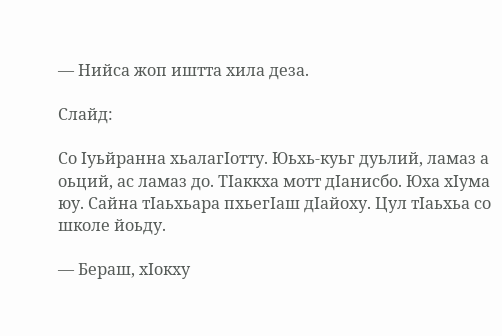— Нийса жоп иштта хила деза.

Слайд:

Со Iуьйранна хьалагIотту. Юьхь-куьг дуьлий, ламаз а оьций, ас ламаз до. ТIаккха мотт дIанисбо. Юха хIума юу. Сайна тIаьхьара пхьегIаш дIайоху. Цул тIаьхьа со школе йоьду.

— Бераш, хIокху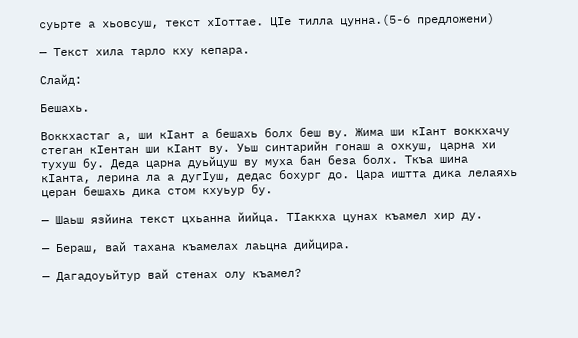суьрте а хьовсуш, текст хIоттае. ЦIе тилла цунна.(5-6 предложени)

— Текст хила тарло кху кепара.

Слайд:

Бешахь.

Воккхастаг а, ши кIант а бешахь болх беш ву. Жима ши кIант воккхачу стеган кIентан ши кIант ву. Уьш синтарийн гонаш а охкуш, царна хи тухуш бу. Деда царна дуьйцуш ву муха бан беза болх. Ткъа шина кIанта, лерина ла а дугIуш, дедас бохург до. Цара иштта дика лелаяхь церан бешахь дика стом кхуьур бу.

— Шаьш язйина текст цхьанна йийца. ТIаккха цунах къамел хир ду.

— Бераш, вай тахана къамелах лаьцна дийцира.

— Дагадоуьйтур вай стенах олу къамел?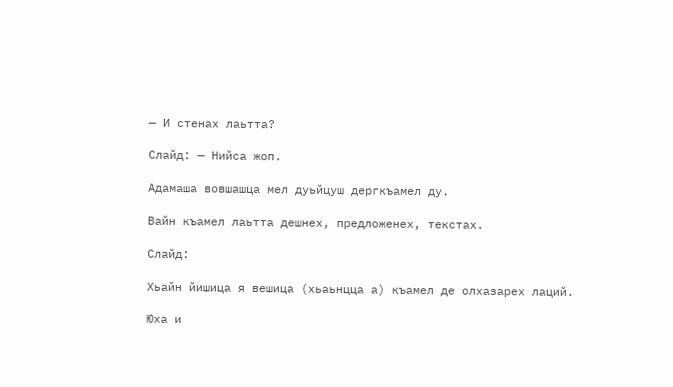— И стенах лаьтта?

Слайд: — Нийса жоп.

Адамаша вовшашца мел дуьйцуш дергкъамел ду.

Вайн къамел лаьтта дешнех, предложенех, текстах.

Слайд:

Хьайн йишица я вешица (хьаьнцца а) къамел де олхазарех лаций.

Юха и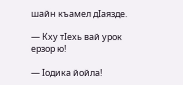шайн къамел дIаязде.

— Кху тIехь вай урок ерзор ю!

— Iодика йойла!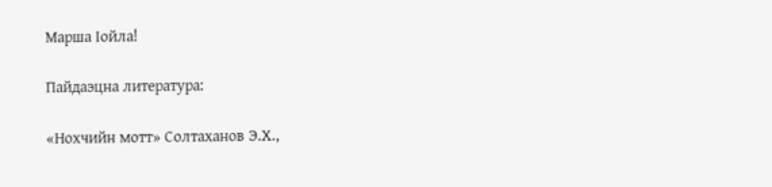Марша Iойла!

Пайдаэцна литература:

«Нохчийн мотт» Солтаханов Э.Х.,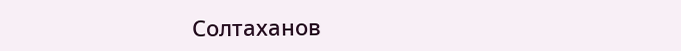Солтаханов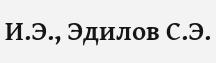И.Э., Эдилов С.Э.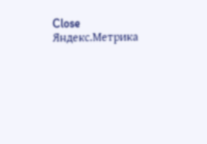Close
Яндекс.Метрика